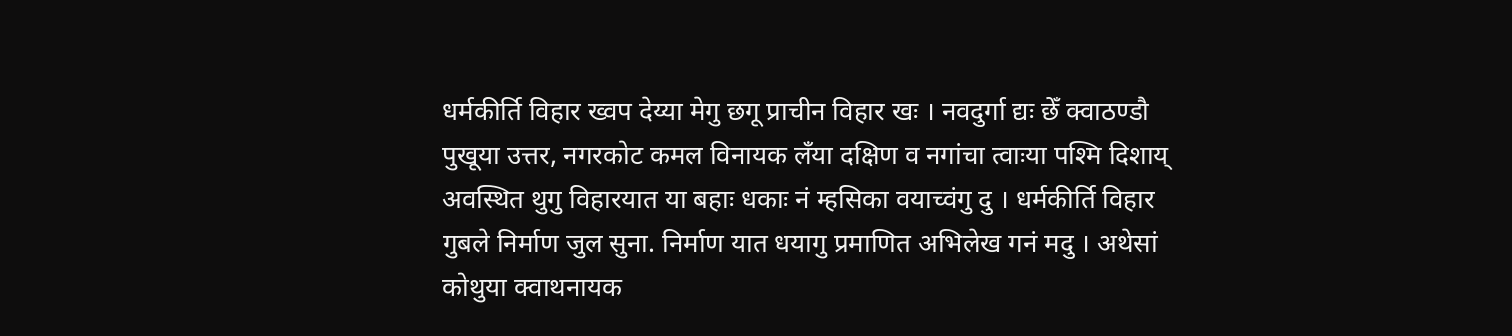धर्मकीर्ति विहार ख्वप देय्या मेगु छगू प्राचीन विहार खः । नवदुर्गा द्यः छेँ क्वाठण्डौ पुखूया उत्तर, नगरकोट कमल विनायक लँया दक्षिण व नगांचा त्वाःया पश्मि दिशाय् अवस्थित थुगु विहारयात या बहाः धकाः नं म्हसिका वयाच्वंगु दु । धर्मकीर्ति विहार गुबले निर्माण जुल सुना. निर्माण यात धयागु प्रमाणित अभिलेख गनं मदु । अथेसां कोथुया क्वाथनायक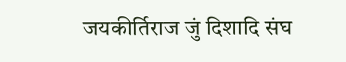जयकीर्तिराज जुं दिशादि संघ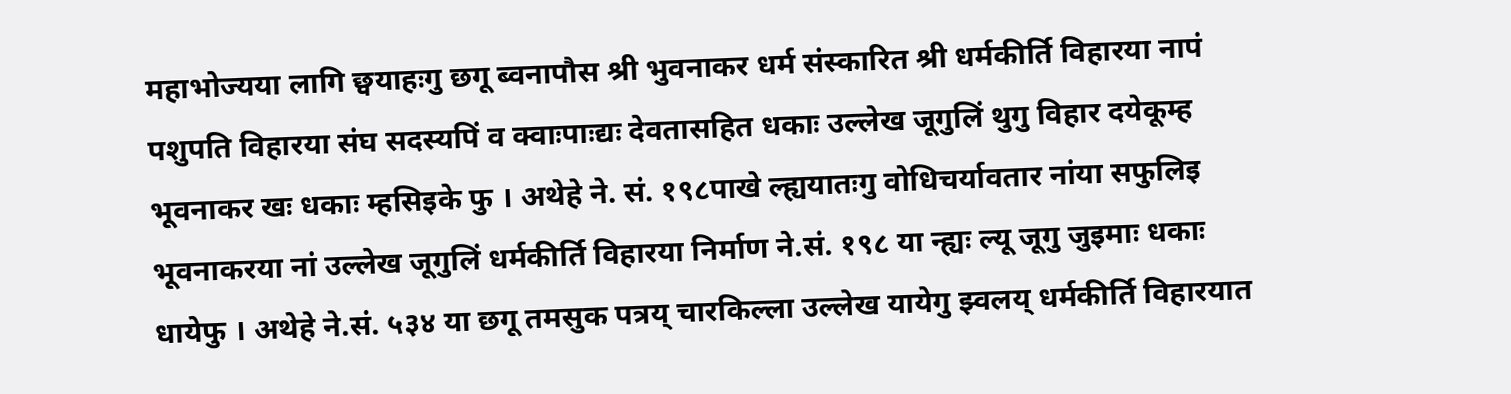महाभोज्यया लागि छ्वयाहःगु छगू ब्वनापौस श्री भुवनाकर धर्म संस्कारित श्री धर्मकीर्ति विहारया नापं पशुपति विहारया संघ सदस्यपिं व क्वाःपाःद्यः देवतासहित धकाः उल्लेख जूगुलिं थुगु विहार दयेकूम्ह भूवनाकर खः धकाः म्हसिइके फु । अथेहे ने. सं. १९८पाखे ल्ह्ययातःगु वोधिचर्यावतार नांया सफुलिइ भूवनाकरया नां उल्लेख जूगुलिं धर्मकीर्ति विहारया निर्माण ने.सं. १९८ या न्ह्यः ल्यू जूगु जुइमाः धकाः धायेफु । अथेहे ने.सं. ५३४ या छगू तमसुक पत्रय् चारकिल्ला उल्लेख यायेगु झ्वलय् धर्मकीर्ति विहारयात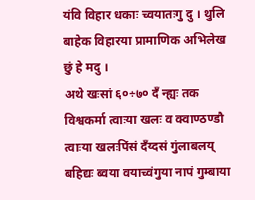यंवि विहार धकाः च्वयातःगु दु । थुलि बाहेक विहारया प्रामाणिक अभिलेख छुं हे मदु ।
अथे खःसां ६०÷७० दँ न्ह्यः तक विश्वकर्मा त्वाःया खलः व क्वाण्ठण्डौ त्वाःया खलःपिंसं दँय्दसं गुंलाबलय् बहिद्यः ब्वया वयाच्वंगुया नापं गुम्बाया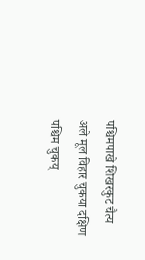पश्चिमपाखे शिखरकुट चैत्य अले मूल विहार चुकया दक्षिण पश्चिम चुकय्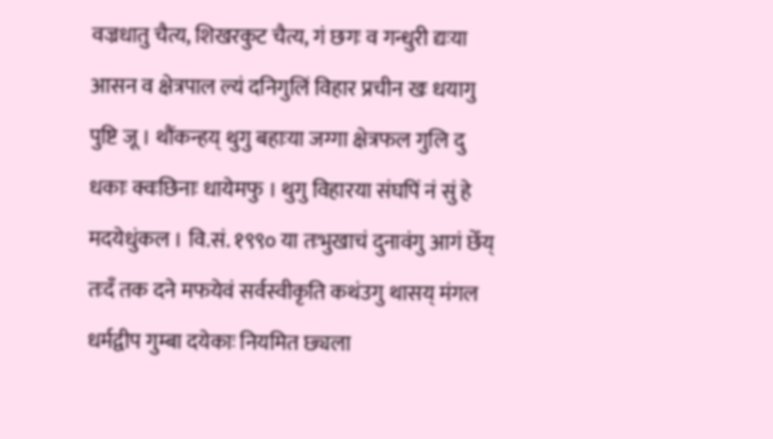वज्रधातु चैत्य, शिखरकुट चैत्य, गं छगः व गन्धुरी द्यःया आसन व क्षेत्रपाल ल्यं दनिगुलिं विहार प्रचीन खः धयागु पुष्टि जू । थौंकन्हय् थुगु बहाःया जग्गा क्षेत्रफल गुलि दु धकाः क्वःछिनाः धायेमफु । थुगु विहारया संघपिं नं सुं हे मदयेधुंकल । वि.सं. १९९० या तःभुखाचं दुनावंगु आगं छेँय् तःदँ तक दने मफयेवं सर्वस्वीकृति कथंउगु थासय् मंगल धर्मद्वीप गुम्बा दयेकाः नियमित छ्यला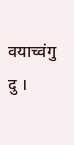वयाच्वंगु दु ।